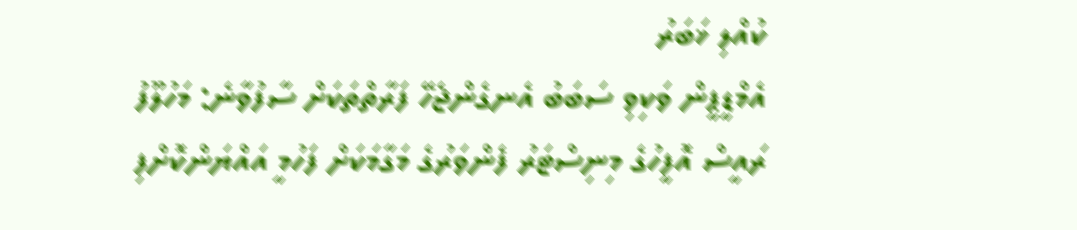ކުއްލި ޚަބަރު
އެމްޑީޕީން ވަކިވި ސަބަބު އެނގެންޖެހޭ ފަރާތްތަކަށް ސާފުވާނެ: މަހުލޫފު
ރައީސް އޮފީހުގެ މިނިސްޓަރު ފެންވަރުގެ މަގާމަކަށް ފަހުމީ އައްޔަންކޮށްފި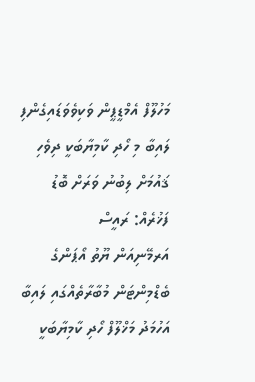މަހުލޫފް އެމްޑީޕީން ވަކިވެވަޑައިގެންފި
ލައިބާ މި ހޯދި ކާމިޔާބަކީ ދިވެހި ޤައުމަށް ލިބުނު ވަރަށް ބޮޑު ފަޚުރެއް: ރައީސް
އަރމޭނިއަން ޔޫތު އޯޕަންގެ ބެޑްމިންޓަން މުބާރާތެއްގައި ލައިބާ އަހުމަދު މަޚްލޫފް ހޯދި ކާމިޔާބަކީ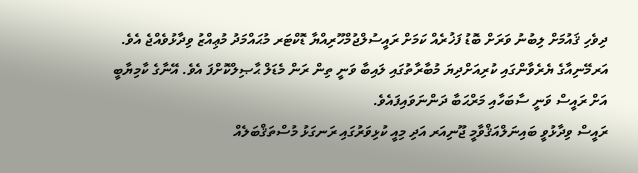ދިވެހި ޤައުމަށް ލިބުނު ވަރަށް ބޮޑު ފަޚުރެއް ކަމަށް ރައީސުލްޖުމްހޫރިއްޔާ ޑޮކްޓަރ މުޙައްމަދު މުޢިއްޒު ވިދާޅުވެއްޖެ އެވެ.
އަރމޭނިއާގެ ޔެރެވާންގައި ކުރިއަށްދިޔަ މުބާރާތުގައި ލައިބާ ވަނީ ތިން ރަން މެޑަލް ޙާޞިލްކޮށްފަ އެވެ. އޭނާގެ ކާމިޔާބީ އަށް ރައީސް ވަނީ ސާބަހާއި މަރްޙަބާ ދަންނަވައިފައެވެ.
ރައީސް ވިދާޅުވީ ބައިނަލްއަޤްވާމީ ޖޫނިއަރ އަދި މިއީ ކުޅިވަރުގައި ރަނގަޅު މުސްތަޤްބަލެއް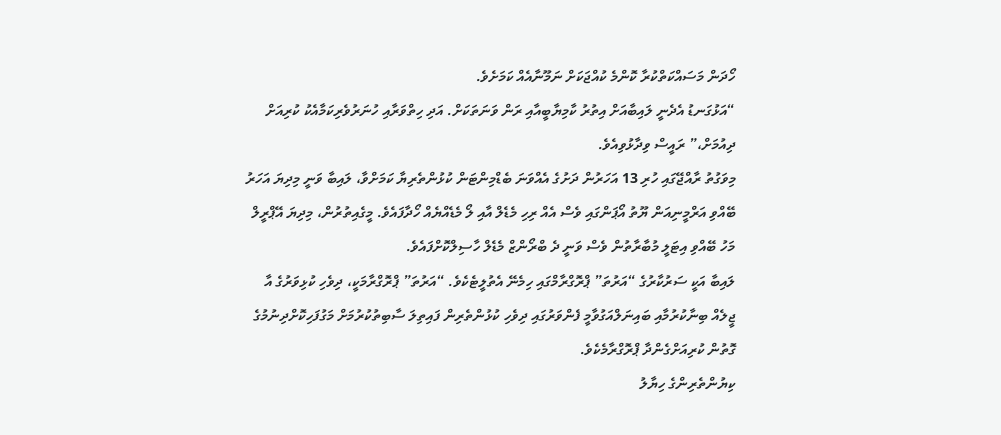ހޯދަން މަސައްކަތްކުރާ ކޮންމެ ކުއްޖަކަށް ނަމޫނާއެއް ކަމަށެވެ.
“އަޅުގަނޑު އެދެނީ ލައިބާއަށް އިތުރު ކާމިޔާބީއާއި ރަން ވަނަތަކަށް. އަދި ހިތްވަރާއި ހުނަރުވެރިކަމާއެކު ކުރިއަށް ދިއުމަށް،” ރައީސް ވިދާޅުވިއެވެ.
މިވަގުތު ރާއްޖޭގައި ހުރި 13 އަހަރުން ދަށުގެ އެއްވަނަ ބެޑްމިންޓަން ކުޅުންތެރިޔާ ކަމަށްވާ، ލައިބާ ވަނީ މިދިޔަ އަހަރު ބޭއްވި އަރްމީނިއަން ޔޫތު އޯޕަންގައި ވެސް އެއް ރިހި މެޑެލް އާއި ލޯ މެޑެއްޔެއް ހޯދާފައެވެ. މީގެއިތުރުން، މިދިޔަ އޭޕްރީލް މަހު ބޭއްވި އިޓަލީ މުބާރާތުން ވެސް ވަނީ ދެ ބްރޯންޒް މެޑެލް ހާސިލްކޮށްފައެވެ.
ލައިބާ އަކީ ސަރުކާރުގެ “އަރުތަ” ޕްރޮގްރާމްގައި ހިމެނޭ އެތުލީޓެކެވެ. “އަރުތަ” ޕްރޮގްރާމަކީ، ދިވެހި ކުޅިވަރުގެ އާ ޖީލެއް ބިނާކުރުމާއި ބައިނަލްއަގުވާމީ ފެންވަރުގައި ދިވެހި ކުޅުންތެރިން ފައިތިލަ ސާބިތުކުރުމަށް މަގުފަހިކޮށްދިނުމުގެ ގޮތުން ކުރިއަށްގެންދާ ޕްރޮގްރާމެކެވެ.
ކިޔުންތެރިންގެ ހިޔާލު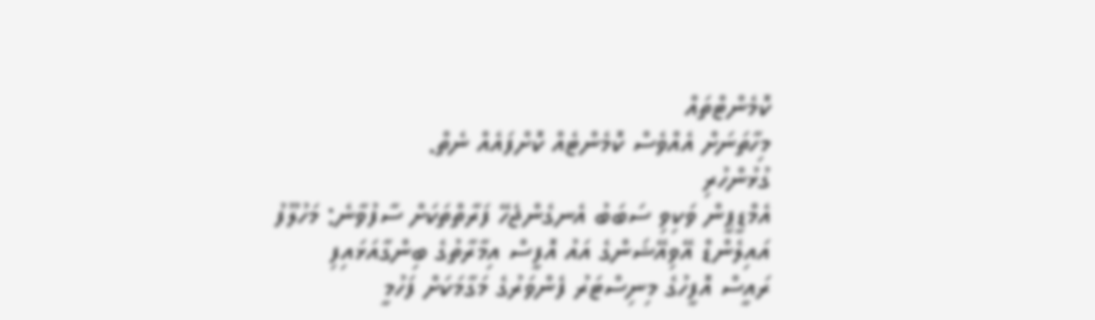ކޮމެންޓްތައް
މިހާތަނަށް އެއްވެސް ކޮމެންޓެއް ކޮށްފައެއް ނެތް.
ގުޅުންހުރި
އެމްޑީޕީން ވަކިވި ސަބަބު އެނގެންޖެހޭ ފަރާތްތަކަށް ސާފުވާނެ: މަހުލޫފު
އައިލެންޑް އޭވިއޭޝަންގެ އައު އޮފީސް އިމާރާތުގެ ބިންގާއަޅައިފި
ރައީސް އޮފީހުގެ މިނިސްޓަރު ފެންވަރުގެ މަގާމަކަށް ފަހުމީ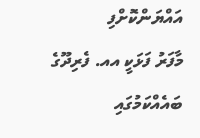އައްޔަންކޮށްފި
މާފަރު ފަޅަކީ އއ. ފެރިދޫގެ ބައެއްކަމުގައި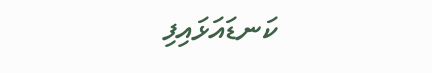ކަނޑައަޅައިފި